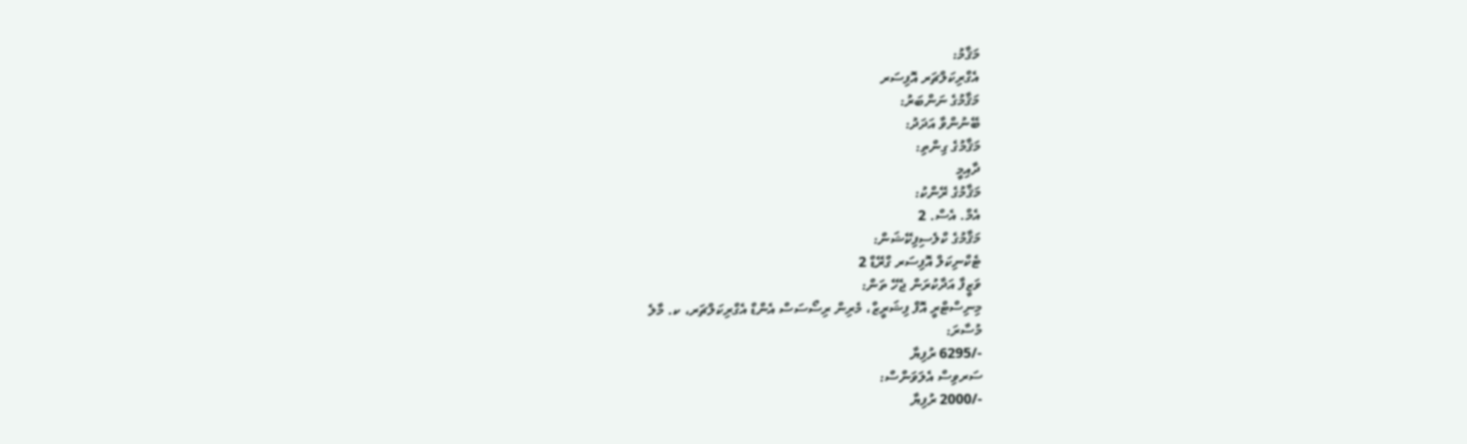މަޤާމު:
އެގްރިކަލްޗަރ އޮފިސަރ
މަޤާމުގެ ނަންބަރު:
ބޭނުންވާ އަދަދު:
މަޤާމުގެ ގިންތި:
ދާއިމީ
މަޤާމުގެ ރޭންކު:
އެމް. އެސް. 2
މަޤާމުގެ ކްލެސިފިކޭޝަން:
ޓެކްނިކަލް އޮފިސަރ ގްރޭޑް 2
ވަޒީފާ އަދާކުރަން ޖެހޭ ތަން:
މިނިސްޓްރީ އޮފް ފިޝަރީޒް، މެރިން ރިސޯސަސް އެންޑް އެގްރިކަލްޗަރ، ކ. މާލެ
މުސާރަ:
-/6295 ރުފިޔާ
ސަރވިސް އެލަވަންސް:
-/2000 ރުފިޔާ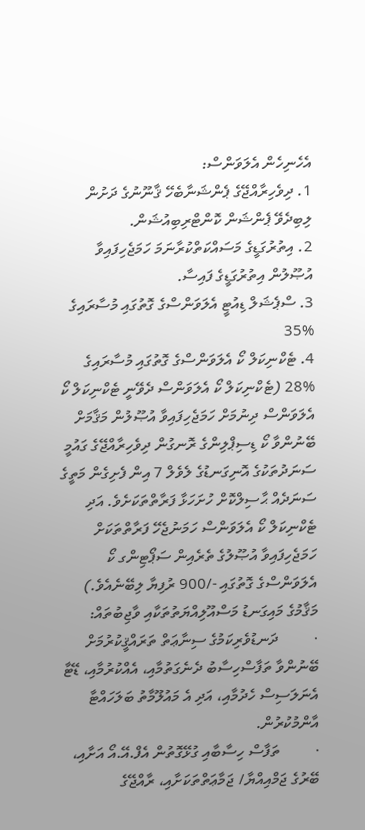އެހެނިހެން އެލަވަންސް:
1. ދިވެހިރާއްޖޭގެ ޕެންޝަނާބެހޭ ޤާނޫނުގެ ދަށުން ލިބިދެވޭ ޕެންޝަން ކޮންޓްރިބިއުޝަން.
2. އިތުރުގަޑީގެ މަސައްކަތްކުރާނަމަ ހަމަޖެހިފައިވާ އުޞޫލުން އިތުރުގަޑީގެ ފައިސާ.
3. ސްޕެޝަލް ޑިއުޓީ އެލަވަންސްގެ ގޮތުގައި މުސާރައިގެ %35
4. ޓެކްނިކަލް ކޯ އެލަވަންސްގެ ގޮތުގައި މުސާރައިގެ %28 (ޓެކްނިކަލް ކޯ އެލަވަންސް ދެވޭނީ ޓެކްނިކަލް ކޯ އެލަވަންސް ދިނުމަށް ހަމަޖެހިފައިވާ އުޞޫލުން މަޤާމަށް ބޭނުންވާ ކޯ ޑިސިޕްލިންގެ ރޮނގުން ދިވެހިރާއްޖޭގެ ގައުމީ ސަނަދުތަކުގެ އޮނިގަނޑުގެ ލެވެލް 7 އިން ފެށިގެން މަތީގެ ސަނަދެއް ޙާސިލްކޮށް ހުށަހަޅާ ފަރާތްތަކަށެވެ. އަދި ޓެކްނިކަލް ކޯ އެލަވަންސް ހަމަނުޖެހޭ ފަރާތްތަކަށް ހަމަޖެހިފައިވާ އުޞޫލުގެ ތެރެއިން ސަޕޯޓިންގ ކޯ އެލަވަންސްގެ ގޮތުގައި -/900 ރުފިޔާ ލިބޭނެއެވެ.)
މަޤާމުގެ މައިގަނޑު މަސްއޫލިއްޔަތުތަކާއި ވާޖިބުތައް:
·         ދަނޑުވެރިކަމުގެ ސިނާޢަތް ތަރައްޤީކުރުމަށް ބޭނުންވާ ތަފާސްހިސާބު ދެނެގަތުމާއި، އެއްކުރުމާއި، ޑޭޓާ އެނަލަސިސް ހެދުމާއި، އަދި އެ މައުލޫމާތު ބަލަހައްޓާ އާންމުކުރުން.
·         ތަފާސް ހިސާބާއި ގުޅޭގޮތުން އެފް.އޭ.އޯ އަށާއި، ބޭރުގެ ޖަމްއިއްޔާ/ ޖަމާޢަތްތަކަށާއި، ރާއްޖޭގެ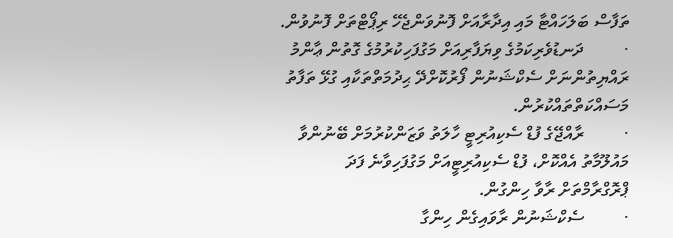ތަފާސް ބަލަހައްޓާ މައި އިދާރާއަށް ފޮނުވަންޖެހޭ ރިޕޯޓްތަށް ފޮނުވުން.
·         ދަނޑުވެރިކަމުގެ ވިޔަފާރިއަށް މަގުފަހިކުރުމުގެ ގޮތުން ޢާންމު ރައްޔިތުންނަށް ސެކްޝަނުން ފޯރުކޮށްދޭ ޙިދުމަތްތަކާއި ގުޅޭ ތަފާތު މަސައްކަތްތައްކުރުން.
·         ރާއްޖޭގެ ފުޑް ސެކިއުރިޓީ ހާލަތު ވަޒަންކުރުމަށް ބޭނުންވާ މައުލޫމާތު އެއްކޮށް، ފުޑް ސެކިއުރިޓީއަށް މަގުފަހިވާނެ ފަދަ ޕްރޮގްރާމްތަށް ރާވާ ހިންގުން.
·         ސެކްޝަނުން ރާވައިގެން ހިންގާ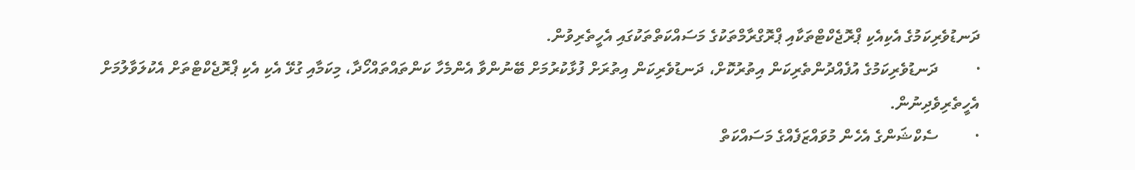ދަނޑުވެރިކަމުގެ އެކިއެކި ޕްރޮޖެކްޓްތަކާއި ޕްރޮގްރާމްތަކުގެ މަސައްކަތްތަކުގައި އެހީތެރިވުން.
·         ދަނޑުވެރިކަމުގެ އުފެއްދުންތެރިކަން އިތުރުކޮށް، ދަނޑުވެރިކަން އިތުރަށް ފުޅާކުރުމަށް ބޭނުންވާ އެންމެހާ ކަންތައްތައްހޯދާ، މިކަމާއި ގުޅޭ އެކި އެކި ޕްރޮޖެކްޓްތަށް އެކުލަވާލުމަށް އެހީތެރިވެދިނުން.
·         ސެކްޝަންގެ އެހެން މުވައްޒަފެއްގެ މަސައްކަތް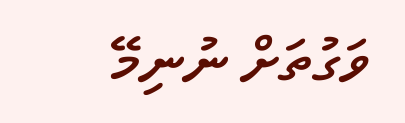ވަގުތަށް ނުނިމޭ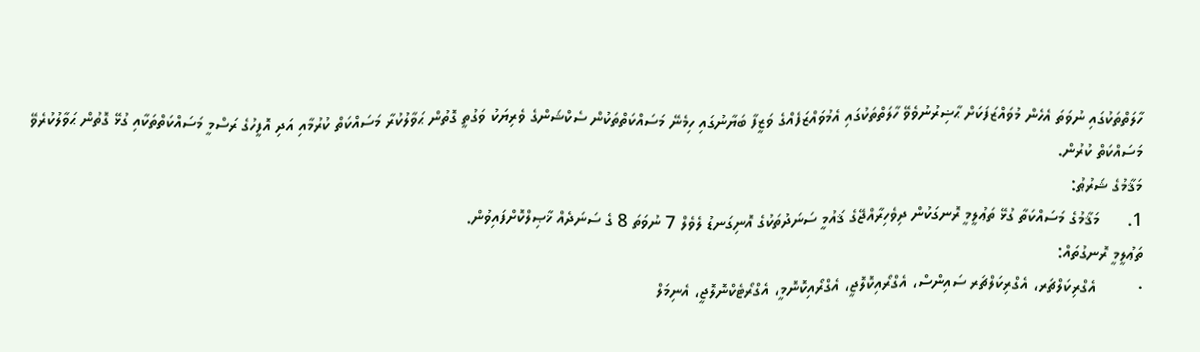ހާލަތްތަކުގައި ނުވަތަ އެހެން މުވައްޒަފަކަށް ޙާޟިރުނުވެވޭ ހާލަތްތަކުގައި އެމުވައްޒަފެއްގެ ވަޒީފާ ބަޔާނުގައި ހިމެނޭ މަސައްކަތްތަކުން ސެކްޝަންގެ ވެރިޔަކު ވަގުތީ ގޮތުން ޙަވާލުކުރާ މަސައްކަތް ކުރުމާއި އަދި އޮފީހުގެ ރަސްމީ މަސައްކަތްތަކާއި ގުޅޭ ގޮތުން ޙަވާލުކުރެވޭ މަސައްކަތް ކުރުން.
މަޤާމުގެ ޝަރުޠު:
1.      މަޤާމުގެ މަސައްކަތާ ގުޅޭ ތަޢުލީމީ ރޮނގަކުން ދިވެހިރާއްޖޭގެ ޤައުމީ ސަނަދުތަކުގެ އޮނިގަނޑު ލެވެލް 7 ނުވަތަ 8 ގެ ސަނަދެއް ޚާޞިލްކޮށްފައިވުން.
ތަޢުލީމީ ރޮނގުތައް:
·         އެގްރިކަލްޗަރ، އެގްރިކަލްޗަރ ސައިންސް، އެގްރޯއިކޮލޮޖީ، އެގްރޯއިކޮނޮމީ، އެގްރޯޓެކްނޮލޮޖީ، އެނިމަލް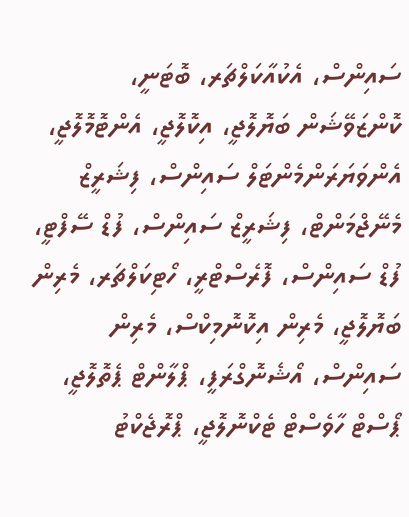ސައިންސް، އެކުއާކަލްޗަރ، ބޮޓަނީ، ކޮންޒަވޭޝަން ބަޔޮލޮޖީ، އިކޮލޮޖީ، އެންޓޮމޮލޮޖީ، އެންވަޔަރަންމެންޓަލް ސައިންސް، ފިޝަރީޒް މެނޭޖްމަންޓް، ފިޝަރީޒް ސައިންސް، ފުޑް ސޭފްޓީ، ފުޑް ސައިންސް، ފޮރެސްޓްރީ، ހޯޓިކަލްޗަރ، މެރިން ބަޔޮލޮޖީ، މެރިން އިކޮނޮމިކްސް، މެރިން ސައިންސް، އޯޝެނޮގްރަފީ، ޕްލާންޓް ޕެތޮލޮޖީ، ޕޯސްޓް ހާވެސްޓް ޓެކްނޮލޮޖީ، ޕްރޮޖެކްޓު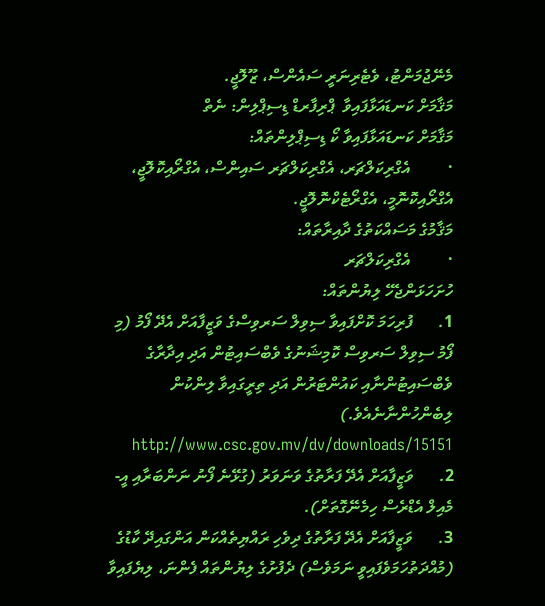މެނޭޖުމަންޓު، ވެޓެރިނަރީ ސައެންސް، ޒޫލޮޖީ.
މަޤާމަށް ކަނޑައަޅާފައިވާ  ޕްރިފާރޑް ޑިސިޕްލިން: ނެތް
މަޤާމަށް ކަނޑައަޅާފައިވާ ކޯ ޑިސިޕްލިންތައް:
·         އެގްރިކަލްޗަރ، އެގްރިކަލްޗަރ ސައިންސް، އެގްރޯއިކޮލޮޖީ، އެގްރޯއިކޮނޮމީ، އެގްރޯޓެކްނޮލޮޖީ.
މަޤާމުގެ މަސައްކަތުގެ ދާއިރާތައް:
·         އެގްރިކަލްޗަރ
ހުށަހަޅަންޖެހޭ ލިޔުންތައް:
1.      ފުރިހަމަ ކޮށްފައިވާ ސިވިލް ސަރވިސްގެ ވަޒީފާއަށް އެދޭ ފޯމު (މި ފޯމު ސިވިލް ސަރވިސް ކޮމިޝަނުގެ ވެބްސައިޓުން އަދި އިދާރާގެ ވެބްސައިޓުންނާއި ކައުންޓަރުން އަދި ތިރީގައިވާ ލިންކުން ލިބެންހުންނާނެއެވެ.) http://www.csc.gov.mv/dv/downloads/15151
2.      ވަޒީފާއަށް އެދޭ ފަރާތުގެ ވަނަވަރު (ގުޅޭނެ ފޯނު ނަންބަރާއި އީ-މެއިލް އެޑްރެސް ހިމެނޭގޮތަށް).
3.      ވަޒީފާއަށް އެދޭ ފަރާތުގެ ދިވެހި ރައްޔިތެއްކަން އަންގައިދޭ ކާޑުގެ (މުއްދަތުހަމަވެފައިވީ ނަމަވެސް) ދެފުށުގެ ލިޔުންތައް ފެންނަ، ލިޔެފައިވާ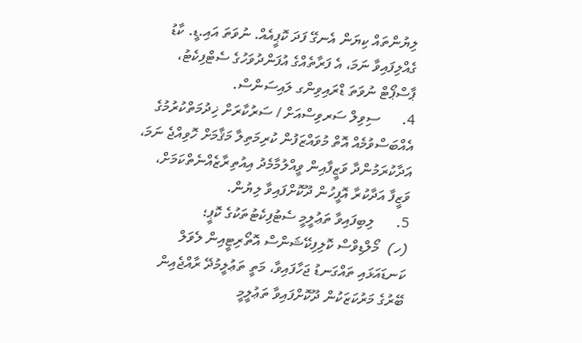ލިޔުންތައް ކިޔަން އެނގޭ ފަދަ ކޮޕީއެއް. ނުވަތަ އައި.ޑީ. ކާޑު ގެއްލިފައިވާ ނަމަ، އެ ފަރާތެއްގެ އުފަންދުވަހުގެ ސެޓްފިކެޓު، ޕާސްޕޯޓް ނުވަތަ ޑްރައިވިންގ ލައިސަންސް.
4.      ސިވިލް ސަރވިސްއަށް / ސަރުކާރަށް ޚިދުމަތްކުރުމުގެ އެއްބަސްވުމެއް އޮތް މުވައްޒަފުން ކުރިމަތިލާ މަޤާމަށް ހޮވިއްޖެ ނަމަ، އަދާކުރަމުންދާ ވަޒީފާއިން ވީއްލުމާމެދު އިއުތިރާޒެއްނެތްކަމަށް، ވަޒީފާ އަދާކުރާ އޮފީހުން ދޫކޮށްފައިވާ ލިޔުން.
5.      ލިބިފައިވާ ތަޢުލީމީ ސެޓުފިކެޓުތަކުގެ ކޮޕީ؛
(ހ)  މޯލްޑިވްސް ކޮލިފިކޭޝަންސް އޮތޯރިޓީއިން ލެވަލް ކަނޑައަޅައި ތައްގަނޑު ޖަހާފައިވާ، މަތީ ތަޢުލީމުދޭ ރާއްޖެއިން ބޭރުގެ މަރުކަޒަކުން ދޫކޮށްފައިވާ ތަޢުލީމީ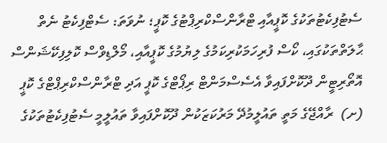ސެޓުފިކެޓުތަކުގެ ކޮޕީއާއި ޓްރާންސްކްރިޕްޓުގެ ކޮޕީ؛ ނުވަތަ: ސެޓްފިކެޓު ނެތް ޙާލަތްތަކުގައި، ކޯސް ފުރިހަމަކުރިކަމުގެ ލިޔުމުގެ ކޮޕީއާއި، މޯލްޑިވްސް ކޮލިފިކޭޝަންސް އޮތޯރިޓީން ދޫކޮށްފައިވާ އެސެސްމަންޓް ރިޕޯޓްގެ ކޮޕީ އަދި ޓްރާންސްކްރިޕްޓްގެ ކޮޕީ
(ށ)  ރާއްޖޭގެ މަތީ ތައުލީމުދޭ މަރުކަޒަކުން ދޫކޮށްފައިވާ ތައުލީމީ ސެޓުފިކެޓުތަކުގެ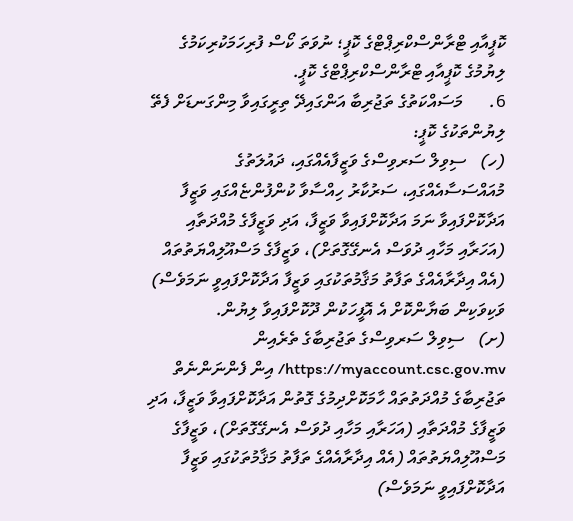ކޮޕީއާއި ޓްރާންސްކްރިޕްޓްގެ ކޮޕީ؛ ނުވަތަ ކޯސް ފުރިހަމަކުރިކަމުގެ ލިޔުމުގެ ކޮޕީއާއި ޓްރާންސްކްރިޕްޓްގެ ކޮޕީ.
6.      މަސައްކަތުގެ ތަޖުރިބާ އަންގައިދޭ ތިރީގައިވާ މިންގަނޑަށް ފެތޭ ލިޔުންތަކުގެ ކޮޕީ:
(ހ)   ސިވިލް ސަރވިސްގެ ވަޒީފާއެއްގައި، ދައުލަތުގެ މުއައްސަސާއެއްގައި، ސަރުކާރު ހިއްސާވާ ކުންފުންޏެއްގައި ވަޒީފާ އަދާކޮށްފައިވާ ނަމަ އަދާކޮށްފައިވާ ވަޒީފާ، އަދި ވަޒީފާގެ މުއްދަތާއި (އަހަރާއި މަހާއި ދުވަސް އެނގޭގޮތަށް)، ވަޒީފާގެ މަސްއޫލިއްޔަތުތައް (އެއް އިދާރާއެއްގެ ތަފާތު މަޤާމުތަކުގައި ވަޒީފާ އަދާކޮށްފައިވީ ނަމަވެސް) ވަކިވަކިން ބަޔާންކޮށް އެ އޮފީހަކުން ދޫކޮށްފައިވާ ލިޔުން.
(ށ)   ސިވިލް ސަރވިސްގެ ތަޖުރިބާގެ ތެރެއިން https://myaccount.csc.gov.mv/ އިން ފެންނަންނެތް ތަޖުރިބާގެ މުއްދަތުތައް ހާމަކޮށްދިމުގެ ގޮތުން އަދާކޮށްފައިވާ ވަޒީފާ، އަދި ވަޒީފާގެ މުއްދަތާއި (އަހަރާއި މަހާއި ދުވަސް އެނގޭގޮތަށް)، ވަޒީފާގެ މަސްއޫލިއްޔަތުތައް (އެއް އިދާރާއެއްގެ ތަފާތު މަޤާމުތަކުގައި ވަޒީފާ އަދާކޮށްފައިވީ ނަމަވެސް)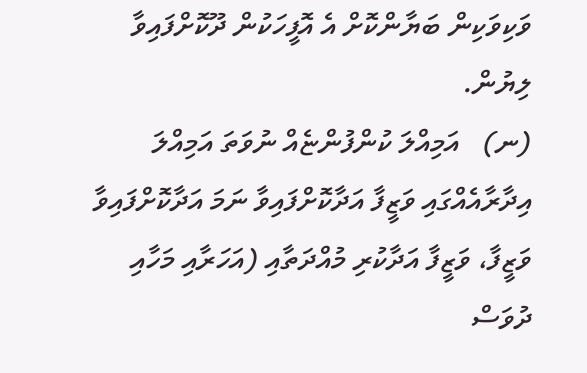ވަކިވަކިން ބަޔާންކޮށް އެ އޮފީހަކުން ދޫކޮށްފައިވާ ލިޔުން.
(ނ)   އަމިއްލަ ކުންފުންޏެއް ނުވަތަ އަމިއްލަ އިދާރާއެއްގައި ވަޒީފާ އަދާކޮށްފައިވާ ނަމަ އަދާކޮށްފައިވާ ވަޒީފާ، ވަޒީފާ އަދާކުރި މުއްދަތާއި (އަހަރާއި މަހާއި ދުވަސް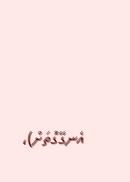އެނގޭގޮތަށް)،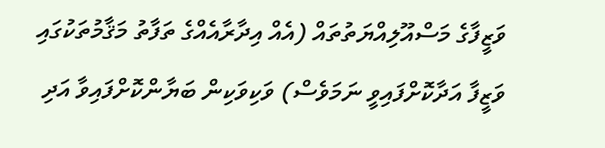ވަޒީފާގެ މަސްއޫލިއްޔަތުތައް (އެއް އިދާރާއެއްގެ ތަފާތު މަޤާމުތަކުގައި ވަޒީފާ އަދާކޮށްފައިވީ ނަމަވެސް) ވަކިވަކިން ބަޔާންކޮށްފައިވާ އަދި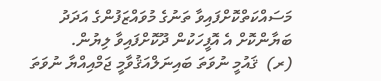މަސައްކަތްކޮށްފައިވާ ތަނުގެ މުވައްޒަފުންގެ އަދަދު ބަޔާންކޮށް އެ އޮފީހަކުން ދޫކޮށްފައިވާ ލިޔުން.
(ރ)  ޤައުމީ ނުވަތަ ބައިނަލްއަޤުވާމީ ޖަމްއިއްޔާ ނުވަތަ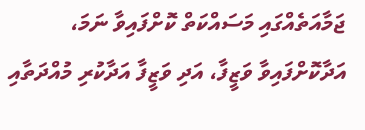ޖަމާއަތެއްގައި މަސައްކަތް ކޮށްފައިވާ ނަމަ، އަދާކޮށްފައިވާ ވަޒީފާ، އަދި ވަޒީފާ އަދާކުރި މުއްދަތާއި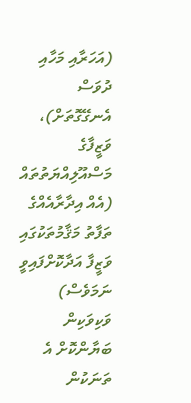(އަހަރާއި މަހާއި ދުވަސް އެނގޭގޮތަށް)، ވަޒީފާގެ މަސްއޫލިއްޔަތުތައް (އެއް އިދާރާއެއްގެ ތަފާތު މަޤާމުތަކުގައި ވަޒީފާ އަދާކޮށްފައިވީ ނަމަވެސް) ވަކިވަކިން ބަޔާންކޮށް އެ ތަނަކުން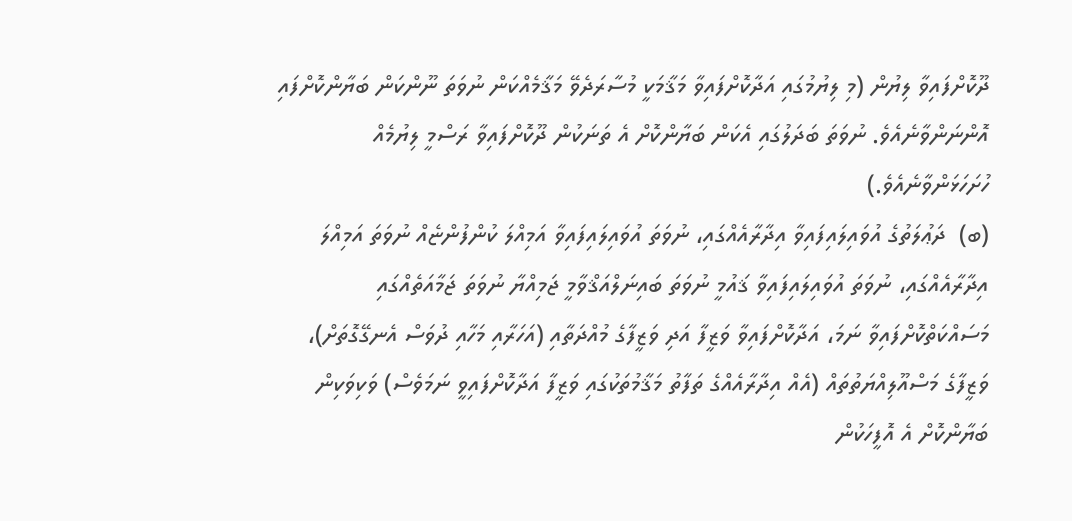ދޫކޮށްފައިވާ ލިޔުން (މި ލިޔުމުގައި އަދާކޮށްފައިވާ މަޤާމަކީ މުސާރަދެވޭ މަޤާމެއްކަން ނުވަތަ ނޫންކަން ބަޔާންކޮށްފައި އޮންނަންވާނެއެވެ. ނުވަތަ ބަދަލުގައި އެކަން ބަޔާންކޮށް އެ ތަނަކުން ދޫކޮށްފައިވާ ރަސްމީ ލިޔުމެއް ހުށަހަޅަންވާނެއެވެ.)
(ބ)  ދަޢުލަތުގެ އުވައިލައިފައިވާ އިދާރާއެއްގައި، ނުވަތަ އުވައިލައިފައިވާ އަމިއްލަ ކުންފުންޏެއް ނުވަތަ އަމިއްލަ އިދާރާއެއްގައި، ނުވަތަ އުވައިލައިފައިވާ ޤައުމީ ނުވަތަ ބައިނަލްއަޤްވާމީ ޖަމިއްޔާ ނުވަތަ ޖަމާއަތެއްގައި މަސައްކަތްކޮށްފައިވާ ނަމަ، އަދާކޮށްފައިވާ ވަޒީފާ އަދި ވަޒީފާގެ މުއްދަތާއި (އަހަރާއި މަހާއި ދުވަސް އެނގޭގޮތަށް)، ވަޒީފާގެ މަސްއޫލިއްޔަތުތައް (އެއް އިދާރާއެއްގެ ތަފާތު މަޤާމުތަކުގައި ވަޒީފާ އަދާކޮށްފައިވީ ނަމަވެސް) ވަކިވަކިން ބަޔާންކޮށް އެ އޮފީހަކުން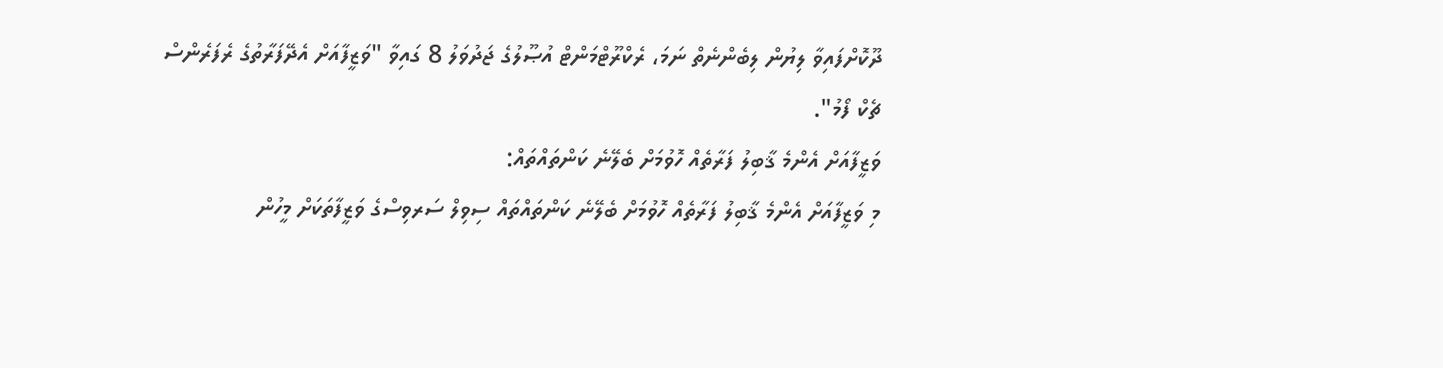ދޫކޮށްފައިވާ ލިޔުން ލިބެންނެތް ނަމަ، ރެކްރޫޓްމަންޓް އުޞޫލުގެ ޖަދުވަލު 8 ގައިވާ "ވަޒީފާއަށް އެދޭފަރާތުގެ ރެފަރެންސް ޗެކް ފޯމު".
ވަޒީފާއަށް އެންމެ ޤާބިލު ފަރާތެއް ހޮވުމަށް ބެލޭނެ ކަންތައްތައް:
މި ވަޒީފާއަށް އެންމެ ޤާބިލު ފަރާތެއް ހޮވުމަށް ބެލޭނެ ކަންތައްތައް ސިވިލް ސަރވިސްގެ ވަޒީފާތަކަށް މީހުން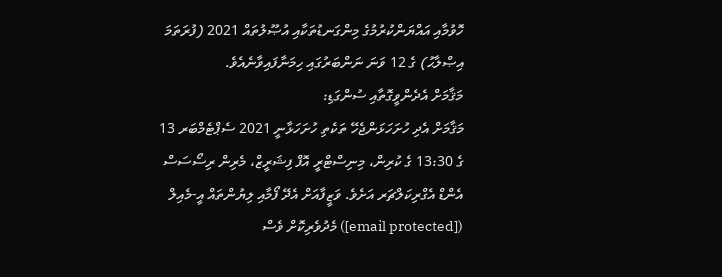ހޮވުމާއި އައްޔަންކުރުމުގެ މިންގަނޑުތަކާއި އުޞޫލުތައް 2021 (ފުރަތަމަ އިޞްލާޙު) ގެ 12 ވަނަ ނަންބަރުގައި ހިމަނާފައިވާނެއެވެ.
މަޤާމަށް އެދެންވީގޮތާއި ސުންގަޑި:
މަޤާމަށް އެދި ހުށަހަޅަންޖެހޭ ތަކެތި ހުށަހަޅާނީ 2021 ސެޕްޓެމްބަރ 13 ގެ 13:30 ގެ ކުރިން، މިނިސްޓްރީ އޮފް ފިޝަރީޒް، މެރިން ރިސޯސަސް އެންޑް އެގްރިކަލްޗަރ އަށެވެ. ވަޒީފާއަށް އެދޭ ފޯމާއި ލިޔުންތައް އީ-މެއިލް ([email protected]) މެދުވެރިކޮށް ވެސް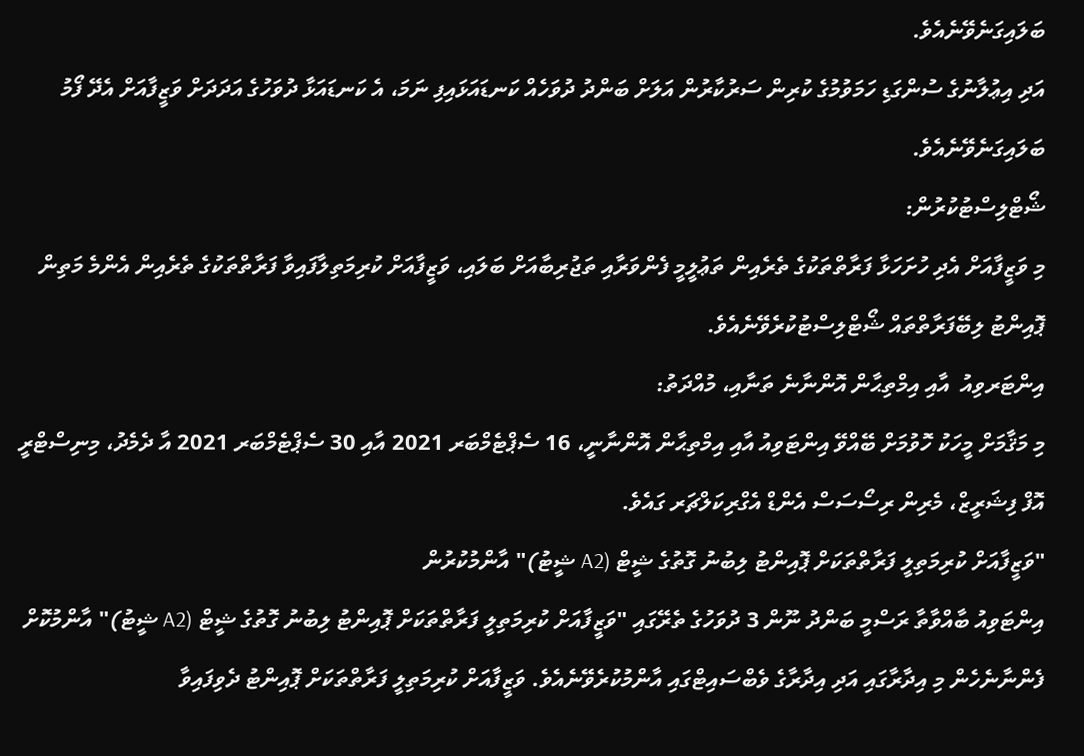ބަލައިގަނެވޭނެއެވެ.
އަދި އިޢުލާނުގެ ސުންގަޑި ހަމަވުމުގެ ކުރިން ސަރުކާރުން އަލަށް ބަންދު ދުވަހެއް ކަނޑައަޅައިފި ނަމަ، އެ ކަނޑައަޅާ ދުވަހުގެ އަދަދަށް ވަޒީފާއަށް އެދޭ ފޯމު ބަލައިގަނެވޭނެއެވެ.
ޝޯޓްލިސްޓުކުރުން:
މި ވަޒީފާއަށް އެދި ހުށަހަޅާ ފަރާތްތަކުގެ ތެރެއިން ތަޢުލީމީ ފެންވަރާއި ތަޖުރިބާއަށް ބަލައި، ވަޒީފާއަށް ކުރިމަތިލާފައިވާ ފަރާތްތަކުގެ ތެރެއިން އެންމެ މަތިން ޕޮއިންޓު ލިބޭފަރާތްތައް ޝޯޓްލިސްޓުކުރެވޭނެއެވެ.
އިންޓަރވިއު  އާއި އިމްތިޙާން އޮންނާނެ ތަނާއި، މުއްދަތު:
މި މަޤާމަށް މީހަކު ހޮވުމަށް ބޭއްވޭ އިންޓަވިއު އާއި އިމްތިޙާން އޮންނާނީ، 16 ސެޕްޓެމްބަރ 2021 އާއި 30 ސެޕްޓެމްބަރ 2021 އާ ދެމެދު، މިނިސްޓްރީ އޮފް ފިޝަރީޒް، މެރިން ރިސޯސަސް އެންޑް އެގްރިކަލްޗަރ ގައެވެ.
"ވަޒީފާއަށް ކުރިމަތިލީ ފަރާތްތަކަށް ޕޮއިންޓު ލިބުނު ގޮތުގެ ޝީޓް (A2 ޝީޓު)" އާންމުކުރުން
އިންޓަވިއު ބާއްވާތާ ރަސްމީ ބަންދު ނޫން 3 ދުވަހުގެ ތެރޭގައި "ވަޒީފާއަށް ކުރިމަތިލީ ފަރާތްތަކަށް ޕޮއިންޓު ލިބުނު ގޮތުގެ ޝީޓް (A2 ޝީޓު)" އާންމުކޮށް ފެންނާނެހެން މި އިދާރާގައި އަދި އިދާރާގެ ވެބްސައިޓްގައި އާންމުކުރެވޭނެއެވެ. ވަޒީފާއަށް ކުރިމަތިލީ ފަރާތްތަކަށް ޕޮއިންޓު ދެވިފައިވާ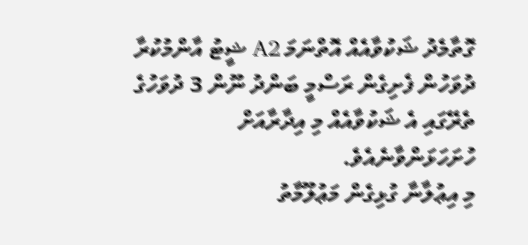ގޮތާމެދު ޝަކުވާއެއް އޮތްނަމަ A2 ޝީޓު އާންމުކުރާ ދުވަހުން ފެށިގެން ރަސްމީ ބަންދު ނޫން 3 ދުވަހުގެ ތެރޭގައި އެ ޝަކުވާއެއް މި އިދާރާއަށް ހުށަހަޅަންވާނެއެވެ.
މި އިޢުލާނާ ގުޅިގެން މަޢުލޫމާތު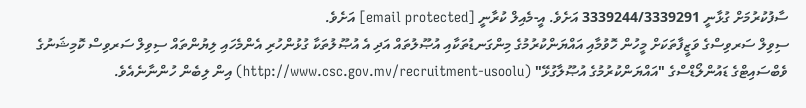ސާފުކުރުމަށް ގުޅާނީ 3339244/3339291 އަށެވެ. އީ-މެއިލް ކުރާނީ [email protected] އަށެވެ.
ސިވިލް ސަރވިސްގެ ވަޒީފާތަކަށް މީހުން ހޮވުމާއި އައްޔަންކުރުމުގެ މިންގަނޑުތަކާއި އުޞޫލުތައް އަދި އެ އުޞޫލުތަކާ ގުޅުންހުރި އެންމެހައި ލިޔުންތައް ސިވިލް ސަރވިސް ކޮމިޝަނުގެ ވެބްސައިޓްގެ ޑައުންލޯޑްސްގެ "އައްޔަންކުރުމުގެ އުޞޫލާގުޅޭ" (http://www.csc.gov.mv/recruitment-usoolu) އިން ލިބެން ހުންނާނެއެވެ.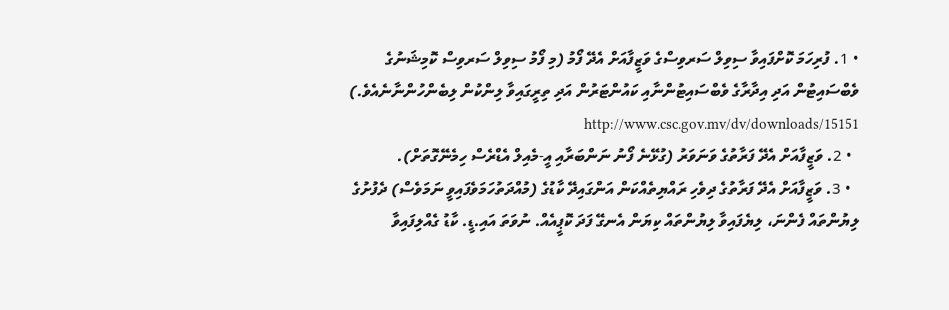• 1. ފުރިހަމަ ކޮށްފައިވާ ސިވިލް ސަރވިސްގެ ވަޒީފާއަށް އެދޭ ފޯމު (މި ފޯމު ސިވިލް ސަރވިސް ކޮމިޝަނުގެ ވެބްސައިޓުން އަދި އިދާރާގެ ވެބްސައިޓުންނާއި ކައުންޓަރުން އަދި ތިރީގައިވާ ލިންކުން ލިބެންހުންނާނެއެވެ.) http://www.csc.gov.mv/dv/downloads/15151
  • 2. ވަޒީފާއަށް އެދޭ ފަރާތުގެ ވަނަވަރު (ގުޅޭނެ ފޯނު ނަންބަރާއި އީ-މެއިލް އެޑްރެސް ހިމެނޭގޮތަށް).
  • 3. ވަޒީފާއަށް އެދޭ ފަރާތުގެ ދިވެހި ރައްޔިތެއްކަން އަންގައިދޭ ކާޑުގެ (މުއްދަތުހަމަވެފައިވީ ނަމަވެސް) ދެފުށުގެ ލިޔުންތައް ފެންނަ، ލިޔެފައިވާ ލިޔުންތައް ކިޔަން އެނގޭ ފަދަ ކޮޕީއެއް. ނުވަތަ އައި.ޑީ. ކާޑު ގެއްލިފައިވާ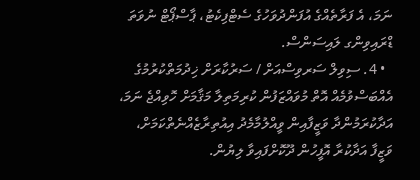ނަމަ، އެ ފަރާތެއްގެ އުފަންދުވަހުގެ ސެޓްފިކެޓު، ޕާސްޕޯޓް ނުވަތަ ޑްރައިވިންގ ލައިސަންސް.
  • 4. ސިވިލް ސަރވިސްއަށް / ސަރުކާރަށް ޚިދުމަތްކުރުމުގެ އެއްބަސްވުމެއް އޮތް މުވައްޒަފުން ކުރިމަތިލާ މަޤާމަށް ހޮވިއްޖެ ނަމަ، އަދާކުރަމުންދާ ވަޒީފާއިން ވީއްލުމާމެދު އިއުތިރާޒެއްނެތްކަމަށް، ވަޒީފާ އަދާކުރާ އޮފީހުން ދޫކޮށްފައިވާ ލިޔުން.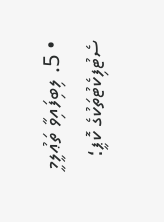• 5. ލިބިފައިވާ ތަޢުލީމީ ސެޓުފިކެޓުތަކުގެ ކޮޕީ؛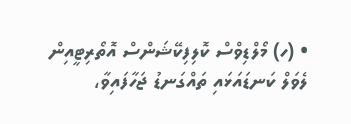• (ހ) މޯލްޑިވްސް ކޮލިފިކޭޝަންސް އޮތޯރިޓީއިން ލެވަލް ކަނޑައަޅައި ތައްގަނޑު ޖަހާފައިވާ،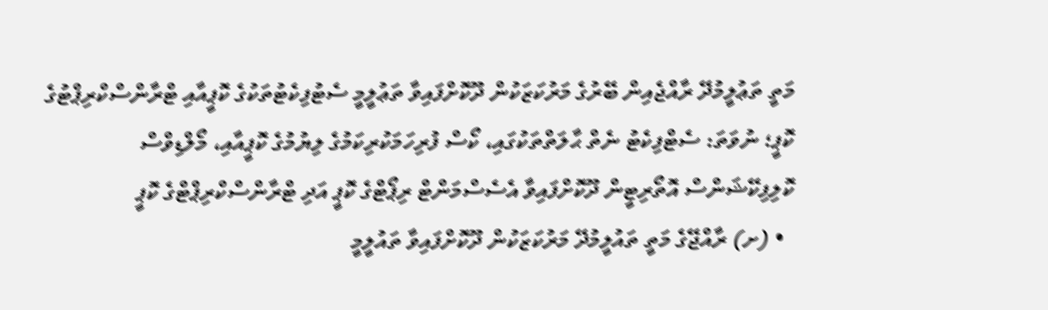މަތީ ތަޢުލީމުދޭ ރާއްޖެއިން ބޭރުގެ މަރުކަޒަކުން ދޫކޮށްފައިވާ ތަޢުލީމީ ސެޓުފިކެޓުތަކުގެ ކޮޕީއާއި ޓްރާންސްކްރިޕްޓުގެ ކޮޕީ؛ ނުވަތަ: ސެޓްފިކެޓު ނެތް ޙާލަތްތަކުގައި، ކޯސް ފުރިހަމަކުރިކަމުގެ ލިޔުމުގެ ކޮޕީއާއި، މޯލްޑިވްސް ކޮލިފިކޭޝަންސް އޮތޯރިޓީން ދޫކޮށްފައިވާ އެސެސްމަންޓް ރިޕޯޓްގެ ކޮޕީ އަދި ޓްރާންސްކްރިޕްޓްގެ ކޮޕީ
  • (ށ) ރާއްޖޭގެ މަތީ ތައުލީމުދޭ މަރުކަޒަކުން ދޫކޮށްފައިވާ ތައުލީމީ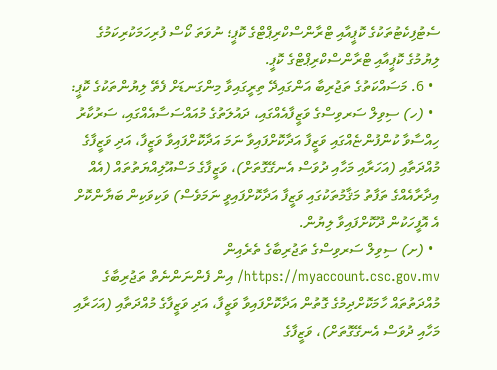ސެޓުފިކެޓުތަކުގެ ކޮޕީއާއި ޓްރާންސްކްރިޕްޓްގެ ކޮޕީ؛ ނުވަތަ ކޯސް ފުރިހަމަކުރިކަމުގެ ލިޔުމުގެ ކޮޕީއާއި ޓްރާންސްކްރިޕްޓްގެ ކޮޕީ.
  • 6. މަސައްކަތުގެ ތަޖުރިބާ އަންގައިދޭ ތިރީގައިވާ މިންގަނޑަށް ފެތޭ ލިޔުންތަކުގެ ކޮޕީ:
  • (ހ) ސިވިލް ސަރވިސްގެ ވަޒީފާއެއްގައި، ދައުލަތުގެ މުއައްސަސާއެއްގައި، ސަރުކާރު ހިއްސާވާ ކުންފުންޏެއްގައި ވަޒީފާ އަދާކޮށްފައިވާ ނަމަ އަދާކޮށްފައިވާ ވަޒީފާ، އަދި ވަޒީފާގެ މުއްދަތާއި (އަހަރާއި މަހާއި ދުވަސް އެނގޭގޮތަށް)، ވަޒީފާގެ މަސްއޫލިއްޔަތުތައް (އެއް އިދާރާއެއްގެ ތަފާތު މަޤާމުތަކުގައި ވަޒީފާ އަދާކޮށްފައިވީ ނަމަވެސް) ވަކިވަކިން ބަޔާންކޮށް އެ އޮފީހަކުން ދޫކޮށްފައިވާ ލިޔުން.
  • (ށ) ސިވިލް ސަރވިސްގެ ތަޖުރިބާގެ ތެރެއިން https://myaccount.csc.gov.mv/ އިން ފެންނަންނެތް ތަޖުރިބާގެ މުއްދަތުތައް ހާމަކޮށްދިމުގެ ގޮތުން އަދާކޮށްފައިވާ ވަޒީފާ، އަދި ވަޒީފާގެ މުއްދަތާއި (އަހަރާއި މަހާއި ދުވަސް އެނގޭގޮތަށް)، ވަޒީފާގެ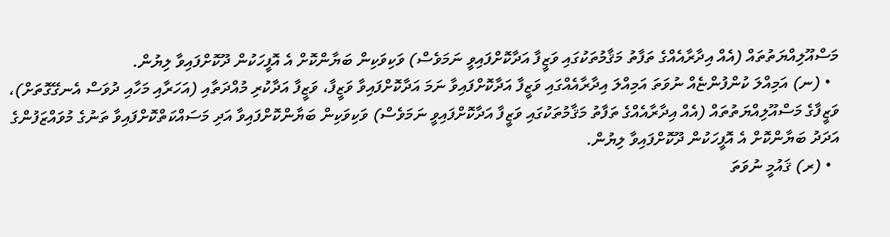މަސްއޫލިއްޔަތުތައް (އެއް އިދާރާއެއްގެ ތަފާތު މަޤާމުތަކުގައި ވަޒީފާ އަދާކޮށްފައިވީ ނަމަވެސް) ވަކިވަކިން ބަޔާންކޮށް އެ އޮފީހަކުން ދޫކޮށްފައިވާ ލިޔުން.
  • (ނ) އަމިއްލަ ކުންފުންޏެއް ނުވަތަ އަމިއްލަ އިދާރާއެއްގައި ވަޒީފާ އަދާކޮށްފައިވާ ނަމަ އަދާކޮށްފައިވާ ވަޒީފާ، ވަޒީފާ އަދާކުރި މުއްދަތާއި (އަހަރާއި މަހާއި ދުވަސް އެނގޭގޮތަށް)، ވަޒީފާގެ މަސްއޫލިއްޔަތުތައް (އެއް އިދާރާއެއްގެ ތަފާތު މަޤާމުތަކުގައި ވަޒީފާ އަދާކޮށްފައިވީ ނަމަވެސް) ވަކިވަކިން ބަޔާންކޮށްފައިވާ އަދި މަސައްކަތްކޮށްފައިވާ ތަނުގެ މުވައްޒަފުންގެ އަދަދު ބަޔާންކޮށް އެ އޮފީހަކުން ދޫކޮށްފައިވާ ލިޔުން.
  • (ރ) ޤައުމީ ނުވަތަ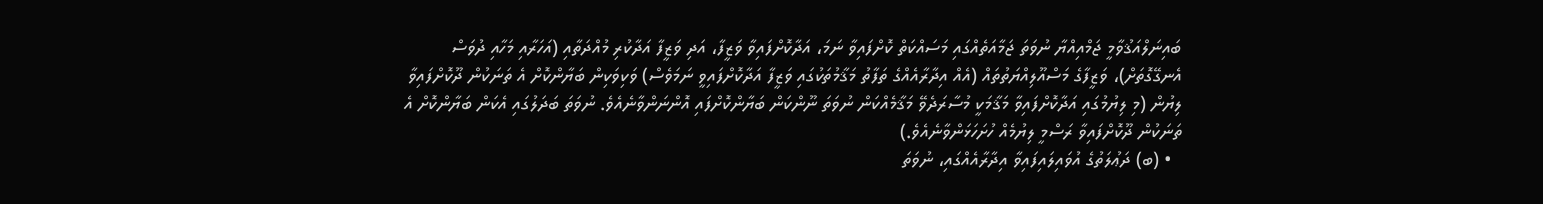ބައިނަލްއަޤުވާމީ ޖަމްއިއްޔާ ނުވަތަ ޖަމާއަތެއްގައި މަސައްކަތް ކޮށްފައިވާ ނަމަ، އަދާކޮށްފައިވާ ވަޒީފާ، އަދި ވަޒީފާ އަދާކުރި މުއްދަތާއި (އަހަރާއި މަހާއި ދުވަސް އެނގޭގޮތަށް)، ވަޒީފާގެ މަސްއޫލިއްޔަތުތައް (އެއް އިދާރާއެއްގެ ތަފާތު މަޤާމުތަކުގައި ވަޒީފާ އަދާކޮށްފައިވީ ނަމަވެސް) ވަކިވަކިން ބަޔާންކޮށް އެ ތަނަކުން ދޫކޮށްފައިވާ ލިޔުން (މި ލިޔުމުގައި އަދާކޮށްފައިވާ މަޤާމަކީ މުސާރަދެވޭ މަޤާމެއްކަން ނުވަތަ ނޫންކަން ބަޔާންކޮށްފައި އޮންނަންވާނެއެވެ. ނުވަތަ ބަދަލުގައި އެކަން ބަޔާންކޮށް އެ ތަނަކުން ދޫކޮށްފައިވާ ރަސްމީ ލިޔުމެއް ހުށަހަޅަންވާނެއެވެ.)
  • (ބ) ދަޢުލަތުގެ އުވައިލައިފައިވާ އިދާރާއެއްގައި، ނުވަތަ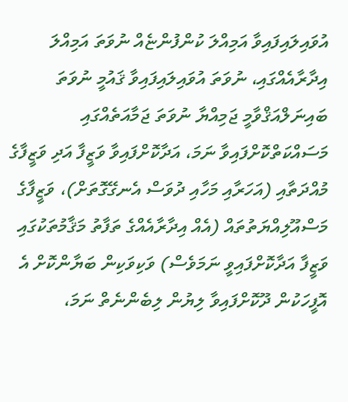އުވައިލައިފައިވާ އަމިއްލަ ކުންފުންޏެއް ނުވަތަ އަމިއްލަ އިދާރާއެއްގައި، ނުވަތަ އުވައިލައިފައިވާ ޤައުމީ ނުވަތަ ބައިނަލްއަޤްވާމީ ޖަމިއްޔާ ނުވަތަ ޖަމާއަތެއްގައި މަސައްކަތްކޮށްފައިވާ ނަމަ، އަދާކޮށްފައިވާ ވަޒީފާ އަދި ވަޒީފާގެ މުއްދަތާއި (އަހަރާއި މަހާއި ދުވަސް އެނގޭގޮތަށް)، ވަޒީފާގެ މަސްއޫލިއްޔަތުތައް (އެއް އިދާރާއެއްގެ ތަފާތު މަޤާމުތަކުގައި ވަޒީފާ އަދާކޮށްފައިވީ ނަމަވެސް) ވަކިވަކިން ބަޔާންކޮށް އެ އޮފީހަކުން ދޫކޮށްފައިވާ ލިޔުން ލިބެންނެތް ނަމަ،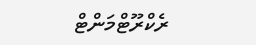ރެކްރޫޓްމަންޓް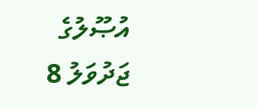އުޞޫލުގެ ޖަދުވަލު 8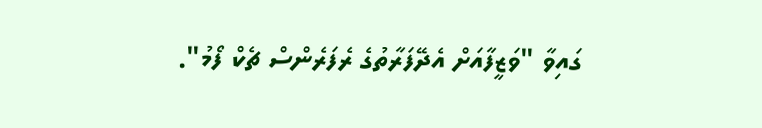ގައިވާ "ވަޒީފާއަށް އެދޭފަރާތުގެ ރެފަރެންސް ޗެކް ފޯމު".